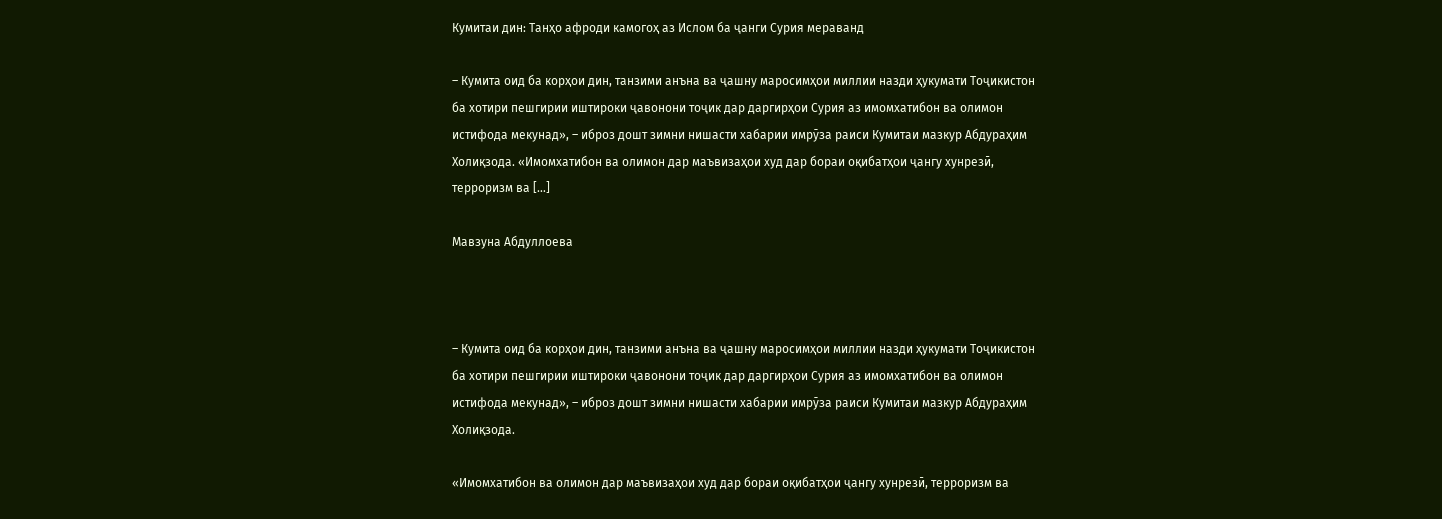Кумитаи дин: Танҳо афроди камогоҳ аз Ислом ба ҷанги Сурия мераванд

– Кумита оид ба корҳои дин, танзими анъна ва ҷашну маросимҳои миллии назди ҳукумати Тоҷикистон ба хотири пешгирии иштироки ҷавонони тоҷик дар даргирҳои Сурия аз имомхатибон ва олимон истифода мекунад», – иброз дошт зимни нишасти хабарии имрӯза раиси Кумитаи мазкур Абдураҳим Холиқзода. «Имомхатибон ва олимон дар маъвизаҳои худ дар бораи оқибатҳои ҷангу хунрезӣ, терроризм ва […]

Мавзуна Абдуллоева



– Кумита оид ба корҳои дин, танзими анъна ва ҷашну маросимҳои миллии назди ҳукумати Тоҷикистон ба хотири пешгирии иштироки ҷавонони тоҷик дар даргирҳои Сурия аз имомхатибон ва олимон истифода мекунад», – иброз дошт зимни нишасти хабарии имрӯза раиси Кумитаи мазкур Абдураҳим Холиқзода.

«Имомхатибон ва олимон дар маъвизаҳои худ дар бораи оқибатҳои ҷангу хунрезӣ, терроризм ва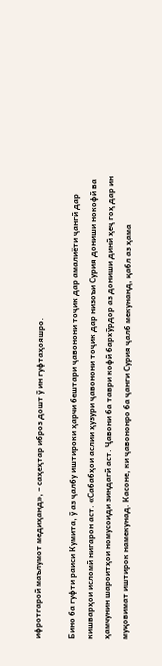ифротгароӣ маълумот медиҳанд», – саҳеҳтар иброз дошт ӯ ин гуфтаҳояшро.

Бино ба гуфти раиси Кумита, ӯ аз ҷалбу иштироки ҳарчи бештари ҷавонони тоҷик дар амалиёти ҷангӣ дар кишварҳои исломӣ нигарон аст. «Сабабҳои аслии ҳузури ҷавонони тоҷик дар низоъи Сурия дониши нокофӣ ва ҳамчунин шароитҳои номусоиди зиндагӣ аст. Ҷавони ба таври кофӣ бархӯрдор аз дониши динӣ ҳеҷ гоҳ дар ин муқовимат иштирок намекунад. Касоне, ки ҷавононро ба ҷанги Сурия ҷалб мекунанд, қабл аз ҳама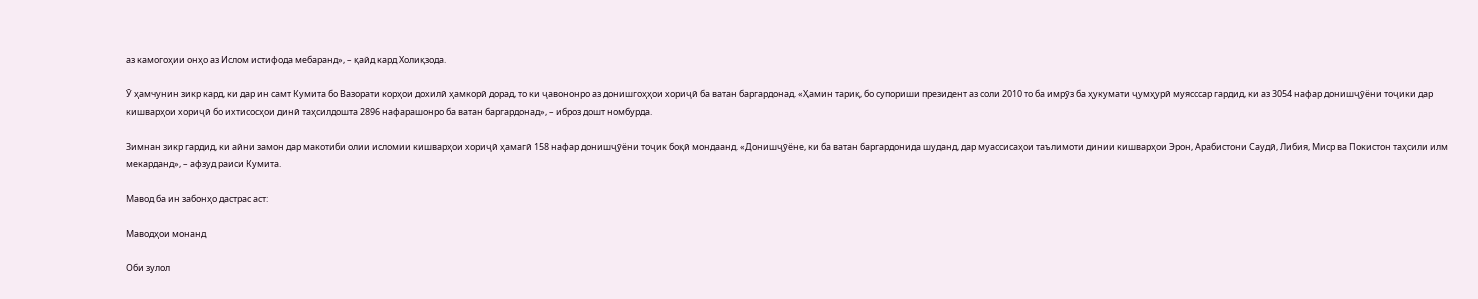аз камогоҳии онҳо аз Ислом истифода мебаранд», – қайд кард Холиқзода.

Ӯ ҳамчунин зикр кард, ки дар ин самт Кумита бо Вазорати корҳои дохилӣ ҳамкорӣ дорад, то ки ҷавононро аз донишгоҳҳои хориҷӣ ба ватан баргардонад. «Ҳамин тариқ, бо супориши президент аз соли 2010 то ба имрӯз ба ҳукумати ҷумҳурӣ муясссар гардид, ки аз 3054 нафар донишҷӯёни тоҷики дар кишварҳои хориҷӣ бо ихтисосҳои динӣ таҳсилдошта 2896 нафарашонро ба ватан баргардонад», – иброз дошт номбурда.

Зимнан зикр гардид, ки айни замон дар макотиби олии исломии кишварҳои хориҷӣ ҳамагӣ 158 нафар донишҷӯёни тоҷик боқӣ мондаанд. «Донишҷӯёне, ки ба ватан баргардонида шуданд, дар муассисаҳои таълимоти динии кишварҳои Эрон, Арабистони Саудӣ, Либия, Миср ва Покистон таҳсили илм мекарданд», – афзуд раиси Кумита.

Мавод ба ин забонҳо дастрас аст:

Маводҳои монанд

Оби зулол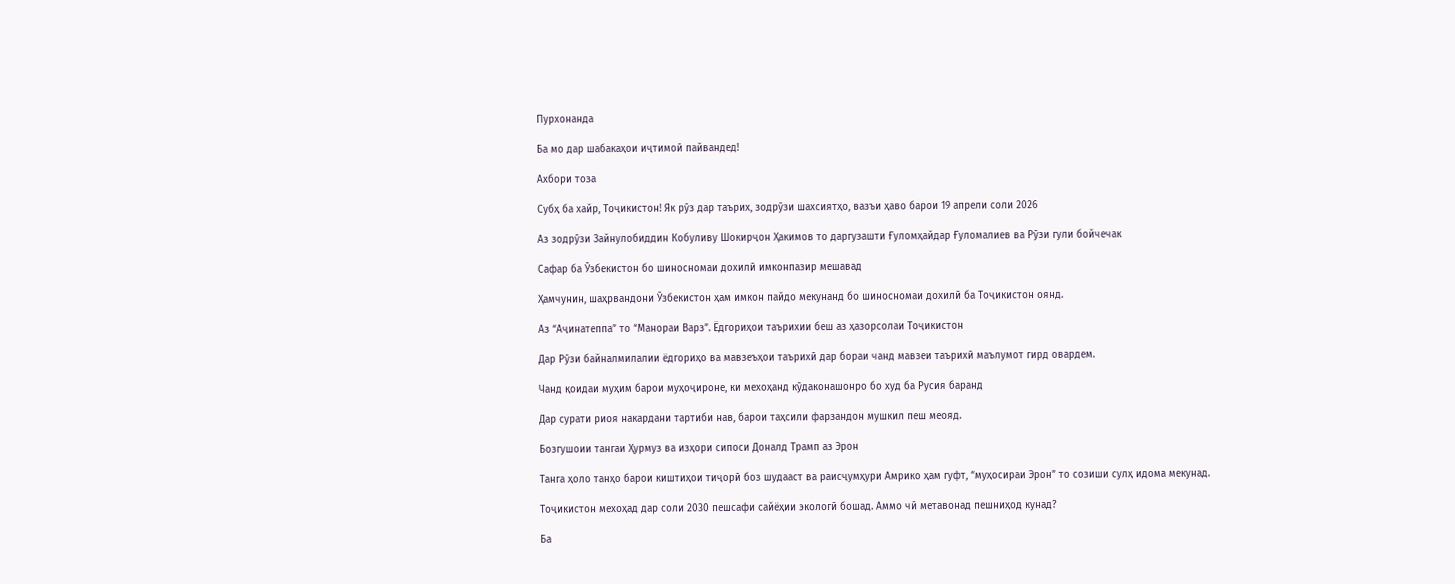Пурхонанда

Ба мо дар шабакаҳои иҷтимоӣ пайвандед!

Ахбори тоза

Субҳ ба хайр, Тоҷикистон! Як рӯз дар таърих, зодрӯзи шахсиятҳо, вазъи ҳаво барои 19 апрели соли 2026

Аз зодрӯзи Зайнулобиддин Кобуливу Шокирҷон Ҳакимов то даргузашти Ғуломҳайдар Ғуломалиев ва Рӯзи гули бойчечак

Сафар ба Ӯзбекистон бо шиносномаи дохилӣ имконпазир мешавад

Ҳамчунин, шаҳрвандони Ӯзбекистон ҳам имкон пайдо мекунанд бо шиносномаи дохилӣ ба Тоҷикистон оянд.

Аз “Аҷинатеппа” то “Манораи Варз”. Ёдгориҳои таърихии беш аз ҳазорсолаи Тоҷикистон

Дар Рӯзи байналмилалии ёдгориҳо ва мавзеъҳои таърихӣ дар бораи чанд мавзеи таърихӣ маълумот гирд овардем.

Чанд қоидаи муҳим барои муҳоҷироне, ки мехоҳанд кӯдаконашонро бо худ ба Русия баранд

Дар сурати риоя накардани тартиби нав, барои таҳсили фарзандон мушкил пеш меояд.

Бозгушоии тангаи Ҳурмуз ва изҳори сипоси Доналд Трамп аз Эрон

Танга ҳоло танҳо барои киштиҳои тиҷорӣ боз шудааст ва раисҷумҳури Амрико ҳам гуфт, “муҳосираи Эрон” то созиши сулҳ идома мекунад.

Тоҷикистон мехоҳад дар соли 2030 пешсафи сайёҳии экологӣ бошад. Аммо чӣ метавонад пешниҳод кунад?

Ба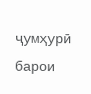ҷумҳурӣ барои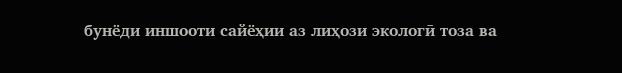бунёди иншооти сайёҳии аз лиҳози экологӣ тоза ва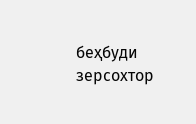беҳбуди зерсохтор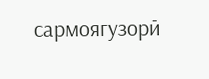сармоягузорӣ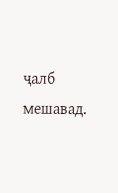ҷалб мешавад.